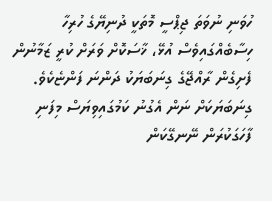ހުވަނި ނުވަތަ ޖިޕްސީ މޮތަކީ ދުނިޔޭގެ ހުރިހާ ހިސާބެއްގައިވެސް އުޅޭ، ޚާސަކޮށް ވަރަށް ކުރީ ޒަމާނުން ފެށިގެން ރާއްޖޭގެ ގިނަބަޔަކު ދަންނަ ފަންޏެކެވެ. ގިނަބަޔަކަށް ނަން އެގުނު ކަމުގައިވިޔަސް މިފަނި ފާހަގަކުރަން ނޭނގޭކަން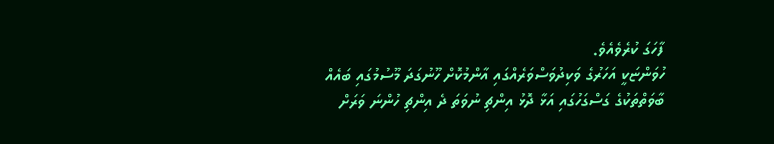ފާހަގަ ކުރެވެއެވެ.
ހުވަންޏަކީ އަހަރުގެ ވަކިދުވަސްވަރެއްގައި އާންމުކޮށް ހޫނުގަދަ މޫސުމުގައި ބައެއް ބާވަތްތަކުގެ ގަސްގަހުގައި އަޅާ ދޮޅު އިންޗި ނުވަތަ ދެ އިންޗި ހުންނަ ވަރަށް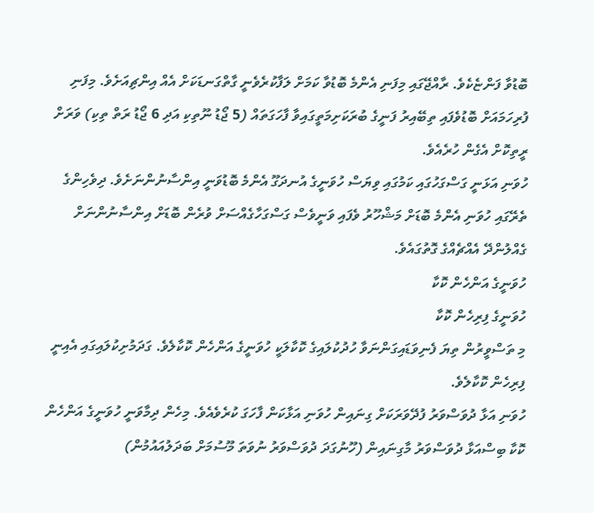ބޮޑުވާ ފަންޏެކެވެ. ރާއްޖޭގައި މިފަނި އެންމެ ބޮޑުވާ ކަމަށް ލަފާކުރެވެނީ ގާތްގަނޑަކަށް އެއް އިންޗިއަށެވެ. މިފަނި ފުރިހަމައަށް ބޮޑުވެފައި ތިބޭއިރު ފަނީގެ ބުރަކަށިމަތީގައިވާ ފާހަގަތައް (5 ޖޯޑު ނޫތިކި އަދި 6 ޖޯޑު ރަތް ތިކި) ވަރަށް ރީތިކޮށް އެގެން ހުރެއެވެ.
ހުވަނި އަޅަނީ ގަސްގަހުގައި ކަމުގައި ވިޔަސް ހުވަނީގެ އުނދަގޫ އެންމެ ބޮޑުވަނީ އިންސާނުންނަށެވެ. ދިވެހިންގެ ތެރޭގައި ހުވަނި އެންމެ ބޮޑަށް މަޝްހޫރު ވެފައި ވަނީވެސް ގަސްގަހާގެއްސަށް ވުރެން ބޮޑަށް އިންސާނުންނަށް ގެއްލުންދޭ އެއްޗެއްގެ ގޮތުގައެވެ.
ހުވަނީގެ އަންހެން ކޮކާ
ހުވަނީގެ ފިރިހެން ކޮކާ
މި ތަސްވީރުން ތިޔަ ފެނިވަޑައިގަންނަވާ ހުދުކުލައިގެ ކޮކާލަކީ ހުވަނީގެ އަންހެން ކޮކާލެވެ. ގަދަމުށިކުލައިގައި އެއިނީ ފިރިހެން ކޮކާލެވެ.
ހުވަނި އަޅާ ދުވަސްވަރު ފުދޭވަރަކަށް ގިނައިން ހުވަނި އަޅާކަން ފާހަގަ ކުރެވެއެވެ. މިހެން ދިމާވަނީ ހުވަނީގެ އަންހެން ކޮކާ ބިސްއަޅާ ދުވަސްވަރު މާގިނައިން (ހޫނުގަދަ ދުވަސްވަރު ނުވަތަ މޫސުމަށް ބަދަލުއައުމުން)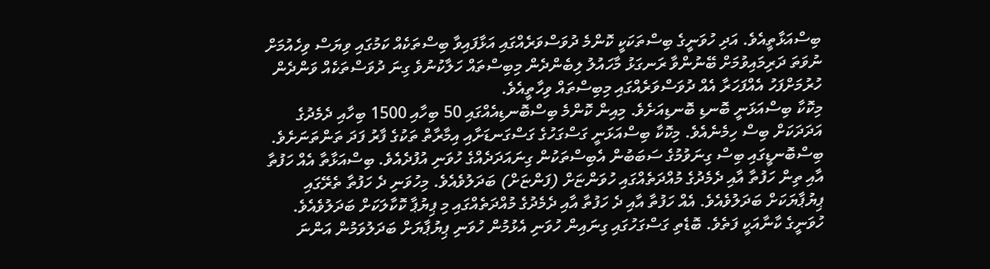ބިސްއަޅާތީއެވެ. އަދި ހުވަނީގެ ބިސްތަކަކީ ކޮންމެ ދުވަސްވަރެއްގައި އަޅާފައިވާ ބިސްތަކެއް ކަމުގައި ވިޔަސް ވިހެއުމަށް ނުވަތަ ދަރިމައިވުމަށް ބޭނުންވާ ރަނގަޅު މާހައުލު ލިބެންދެން މިބިސްތައް ހަލާކުނުވެ ގިނަ ދުވަސްތަކެއް ވަންދެން ހުރުމަށްފަހު އެއްފަހަރާ އެއް ދުވަސްވަރެއްގައި މިބިސްތައް ވިހާތީއެވެ.
މިކޮކާ ބިސްއަޅަނީ ބޮނޑި ބޮނޑިއަށެވެ. މިއިން ކޮންމެ ބިސްބޮނޑިއެއްގައި 50 ބިހާއި 1500 ބިހާއި ދެމެދުގެ އަދަދަކަށް ބިސް ހިމެނެއެވެ. މިކޮކާ ބިސްއަޅަނީ ގަސްގަހުގެ ގަސްގަނޑަށާއި އިމާރާތް ތަކުގެ ފާރު ފަދަ ތަންތަނަށެވެ. ބިސްބޮނޑީގައި ބިސް ގިނަވުމުގެ ސަބަބުން އެބިސްތަކުން ގިނައަދަދެއްގެ ހުވަނި އުފުދެއެވެ. ބިސްއަޅާތާ އެއް ހަފުތާ އާއި ތިން ހަފުތާ އާއި ދެމެދުގެ މުއްދަތެއްގައި ހުވަންޏަށް (ފަންޏަށް) ބަދަލުވެއެވެ. މިހުވަނި ދެ ހަފުތާ ތެރޭގައި ޕިޔުޕާޔަކަށް ބަދަލުވެއެވެ. އެއް ހަފުތާ އާއި ދެ ހަފުތާ އާއި ދެމެދުގެ މުއްދަތެއްގައި މި ޕިޔުޕާ ކޮކާލަކަށް ބަދަލުވެއެވެ.
ހުވަނީގެ ކާނާއަކީ ފަތެވެ. ބޮޑެތި ގަސްގަހުގައި ގިނައިން ހުވަނި އެޅުމުން ހުވަނި ޕިޔުޕާޔަށް ބަދަލުވަމުން އަންނަ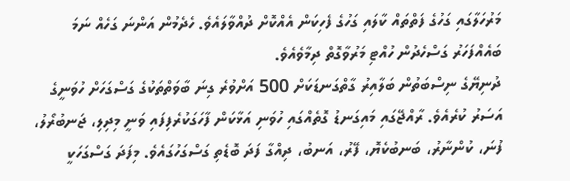މަރުހަލާގައި ގަހުގެ ފަތްތައް ކާލައި ގަހުގެ ފެހިކަން އެއްކޮށް ދުއްވާލައެވެ. ހެދެމުން އަންނަ ގަހެއް ނަމަ ބައެއްފަހަރު ގަސްހެދުން ހުއްޓި މަރުވާގޮތް ދިމާވެއެވެ.
ދުނިޔޭގެ ނިސްބަތުން ބަލާއިރު ގާތްގަނޑަކަށް 500 އަށްވުރެ ގިނަ ބާވަތްތަކުގެ ގަސްގަހަށް ހުވަނީގެ އަސަރު ކުރެއެވެ. ރާއްޖޭގައި މައިގަނޑު ގޮތެއްގައި ހުވަނި އަޅާކަން ފާހަގަކުރެފިފައި ވަނީ މިދިލި، ޖަނބުރޯލު، ފުނަ، ކުންނާރު، ބަނބުކެޔޮ، ފޭރު، އަނބު، ދިއްގާ ފަދަ ބޮޑެތި ގަސްގަހުގައެވެ. މިފަދަ ގަސްގަހަކީ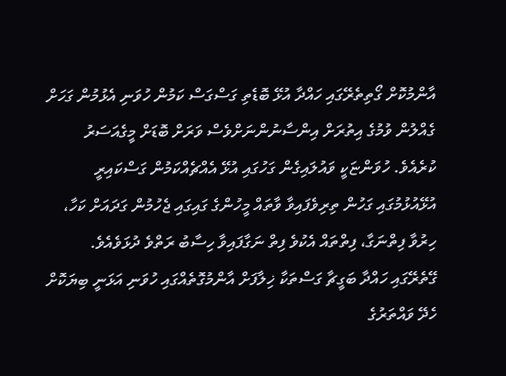އާންމުކޮށް ގޯތިތެރޭގައި ހައްދާ އުޅޭ ބޮޑެތި ގަސްގަސް ކަމުން ހުވަނި އެޅުމުން ގަހަށް ގެއްލުން ވުމުގެ އިތުރަށް އިންސާނުންނަށްވެސް ވަރަށް ބޮޑަށް މީގެއަސަރު ކުރެއެވެ. ހުވަންޏަކީ ވައުލައިގެން ގަހުގައި އުޅޭ އެއްޗެއްކަމުން ގަސްކައިރީ އުޅޭއުޅުމުގައި ގަހުން ތިރިވެފައިވާ ވާތައް މީހުންގެ ގައިގައި ޖެހުމުން ގަދައަށް ކަހާ، ހިރުވާ ފިތްނަގާ، ފިތްތައް އެކުވެ ފިތް ނަގާފައިވާ ހިސާބު ރަތްވެ ދުޅަވެއެވެ.
ގޭތެރޭގައި ހައްދާ ބަގީޗާ ގަސްތަކާ ޚިލާފަށް އާންމުގޮތެއްގައި ހުވަނި އަޅަނީ ބިޔަކޮށް ހެދޭ ވައްތަރުގެ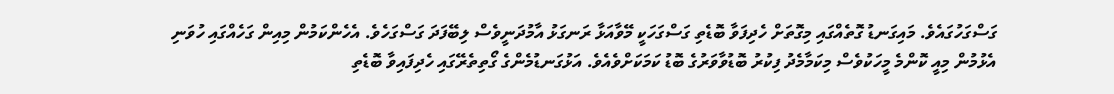ގަސްގަހުގައެވެ. މައިގަނޑު ގޮތެއްގައި މިގޮތަށް ހެދިފަވާ ބޮޑެތި ގަސްގަހަކީ މޭވާއަޅާ ރަނގަޅު އާމުދަނީވެސް ލިބޭފަދަ ގަސްގަހެވެ. އެހެންކަމުން މިއިން ގަހެއްގައި ހުވަނި އެޅުމުން މިއީ ކޮންމެ މީހަކުވެސް މިކަމާމެދު ފިކުރު ބޮޑުވާވަރުގެ ބޮޑު ކަމަކަށްވެއެވެ. އަޅުގަނޑުމެންގެ ގޯތިތެރޭގައި ހެދިފައިވާ ބޮޑެތި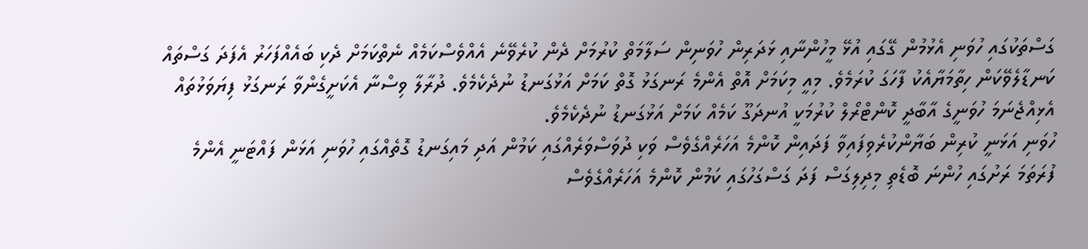ގަސްތަކުގައި ހުވަނި އެޅުމުން ގޭގައި އުޅޭ މީހުންނާއި ޅަދަރިން ހުވަނިން ސަލާމަތް ކުރުމަށް ދެން ކުރެވޭނެ އެއްވެސްކަމެއް ނެތްކަމަށް ދެކި ބައެއްފަހަރު އެފަދަ ގަސްތައް ކަނޑާލެވޭކަން ހިތާމަޔާއެކު ފާހަގަ ކުރަމެވެ. މިއީ މިކަމަށް އޮތް އެންމެ ރަނގަޅު ގޮތް ކަމަށް އަޅުގަނޑު ނުދެކެމެވެ. ދުރާލާ ވިސްނާ އެކަށީގެންވާ ރަނގަޅު ފިޔަވަޅުތައް އެޅިއްޖެނަމަ ހުވަނީގެ އާބާދީ ކޮންޓްރޯލް ކުރުމަކީ އުނދަގޫ ކަމެއް ކަމަށް އަޅުގަނޑު ނުދެކެމެވެ.
ހުވަނި އަޅަނީ ކުރިން ބަޔާންކުރެވިފައިވާ ފަދައިން ކޮންމެ އަހަރެއްގެވެސް ވަކި ދުވަސްވަރެއްގައި ކަމުން އަދި މައިގަނޑު ގޮތެއްގައި ހުވަނި އަޅަން ފައްޓަނީ އެންމެ ފުރަތަމަ ރަށުގައި ހުންނަ ބޮޑެތި މިދިލިގަސް ފަދަ ގަސްގަހުގައި ކަމުން ކޮންމެ އަހަރެއްގެވެސް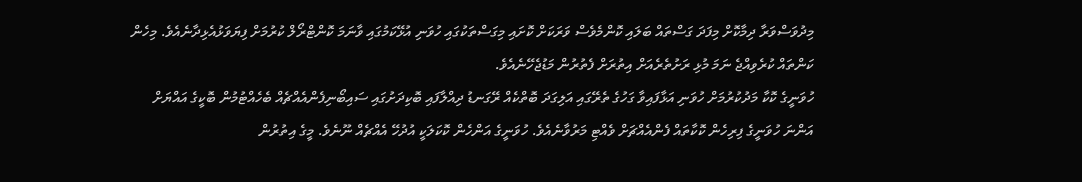މިދުވަސްވަރާ ދިމާކޮށް މިފަދަ ގަސްތައް ބަލައި ކޮންމެވެސް ވަރަކަށް ކޮށައި މިގަސްތަކުގައި ހުވަނި އުޅޭކަމުގައި ވާނަމަ ކޮންޓްރޯލް ކުރުމަށް ފިޔަވަޅުއެޅިދާނެއެވެ. މިހެން ކަންތައް ކުރެވިއްޖެ ނަމަ މުޅި ރަށުތެރެއަށް އިތުރަށް ފެތުރުން މަޑުޖެހޭނެއެވެ.
ހުވަނީގެ ކޮކާ މަދުކުރުމަށް ހުވަނި އަޅާފައިވާ ގަހުގެ ތެރޭގައި އަލިގަދަ ބޮތްކެއް ރޭގަނޑު ދިއްލާފައި ބޮކިދަށުގައި ސައިބޯނިފެންއެއްޗެއް ބެހެއްޓުމުން ބޮކީގެ އައްޔަށް އަންނަ ހުވަނީގެ ފިރިހެން ކޮކާތައް ފެންއެއްޗަށް ވެއްޓި މަރުވާނެއެވެ. ހުވަނީގެ އަންހެން ކޮކަލަކީ އުދުހޭ އެއްޗެއް ނޫނެވެ. މީގެ އިތުރުން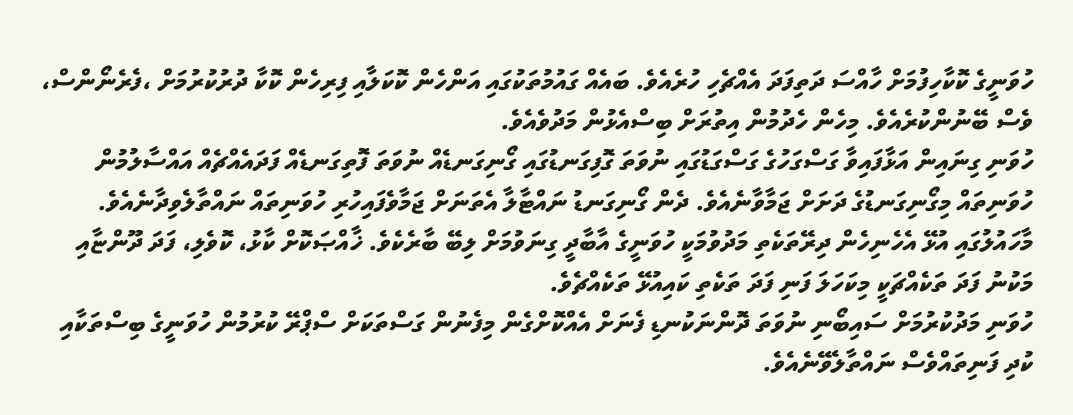ހުވަނީގެ ކޮކާހިފުމަށް ހާއްސަ ދަތިފަދަ އެއްޗެހި ހުރެއެވެ. ބައެއް ގައުމުތަކުގައި އަންހެން ކޮކަލާއި ފިރިހެން ކޮކާ ދުރުކުރުމަށް ،ފެރެނޯންސް، ވެސް ބޭނުންކުރެއެވެ. މިހެން ހެދުމުން އިތުރަށް ބިސްއެޅުން މަދުވެއެވެ.
ހުވަނި ގިނައިން އަޅާފައިވާ ގަސްގަހުގެ ގަސްގަޑުގައި ނުވަތަ ގޮފިގަނޑުގައި ގޯނިގަނޑެއް ނުވަތަ ފޮތިގަނޑެއް ފަދައެއްޗެއް އައްސާލުމުން ހުވަނިތައް މިގޯނިގަނޑުގެ ދަށަށް ޖަމާވާނެއެވެ. ދެން ގޯނިގަނޑު ނައްޓާލާ އެތަނަށް ޖަމާވެފައިހުރި ހުވަނިތައް ނައްތާލެވިދާނެއެވެ. މާހައުލުގައި އުޅޭ އެހެނިހެން ދިރޭތަކެތި މަދުވުމަކީ ހުވަނީގެ އާބާދީ ގިނަވުމަށް ލިބޭ ބާރެކެވެ. ޚާއްޞަކޮށް ކާޅު، ކޮވެލި، ފަދަ ދޫންޏާއި މަކުނު ފަދަ ތަކެއްޗަކީ މިކަހަލަ ފަނި ފަދަ ތަކެތި ކައިއުޅޭ ތަކެއްޗެވެ.
ހުވަނި މަދުކުރުމަށް ސައިބޯނި ނުވަތަ ދޮންނަކުނޑި ފެނަށް އެއްކޮށްގެން މިފެނުން ގަސްތަކަށް ސްޕްރޭ ކުރުމުން ހުވަނީގެ ބިސްތަކާއި ކުދި ފަނިތައްވެސް ނައްތާލެވޭނެއެވެ.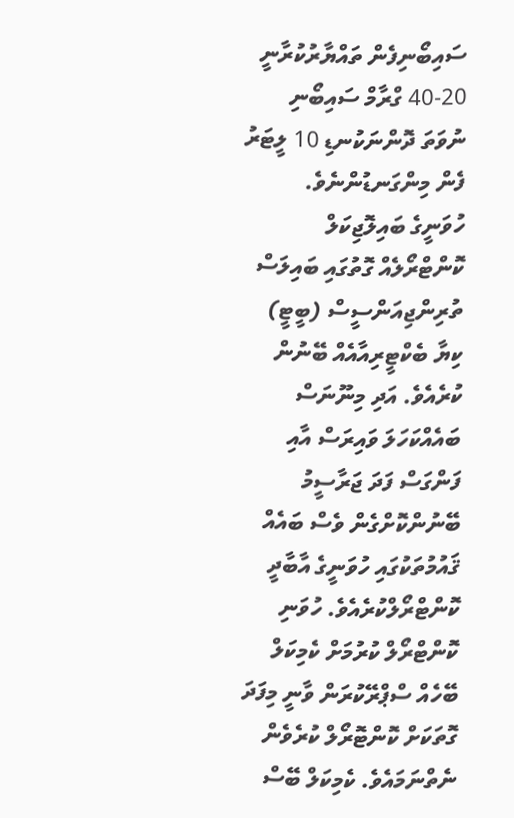ސައިބޯނިފެން ތައްޔާރުކުރާނީ 20-40 ގްރާމް ސައިބޯނި ނުވަތަ ދޮންނަކުނޑި 10 ލީޓަރު ފެން މިންގަނޑުންނެވެ.
ހުވަނީގެ ބައިލޮޖިކަލް ކޮންޓްރޯލެއް ގޮތުގައި ބައިލަސް ތުރިންޖިއަންސީސް (ބީޓީ) ކިޔާ ބެކްޓީރިއާއެއް ބޭނުން ކުރެއެވެ. އަދި މިނޫނަސް ބައެއްކަހަލަ ވައިރަސް އާއި ފަންގަސް ފަދަ ޖަރާސީމު ބޭނުންކޮށްގެން ވެސް ބައެއް ޤައުމުތަކުގައި ހުވަނީގެ އާބާދީ ކޮންޓްރޯލްކުރެއެވެ. ހުވަނި ކޮންޓްރޯލް ކުރުމަށް ކެމިކަލް ބޭހެއް ސްޕްރޭކުރަން ވާނީ މިފަދަ ގޮތަކަށް ކޮންޓޮރޯލް ކުރެވެން ނެތްނަމައެވެ. ކެމިކަލް ބޭސް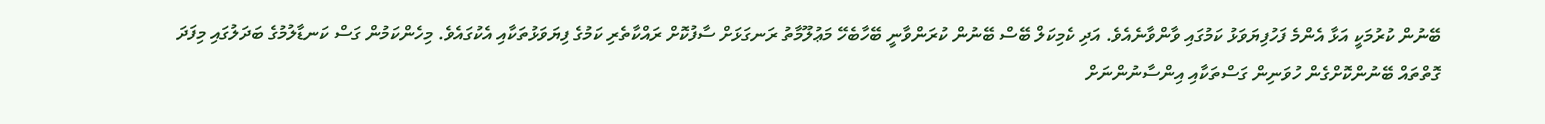ބޭނުން ކުރުމަކީ އަޅާ އެންމެ ފަހުފިޔަވަޅު ކަމުގައި ވާންވާނެއެވެ. އަދި ކެމިކަލް ބޭސް ބޭނުން ކުރަންވާނީ ބޭހާބެހޭ މަޢުލޫމާތު ރަނގަޅަށް ސާފުކޮށް ރައްކާތެރި ކަމުގެ ފިޔަވަޅުތަކާއި އެކުގައެވެ. މިހެންކަމުން ގަސް ކަނޑާލުމުގެ ބަދަލުގައި މިފަދަ ގޮތްތައް ބޭނުންކޮށްގެން ހުވަނިން ގަސްތަކާއި އިންސާނުންނަށް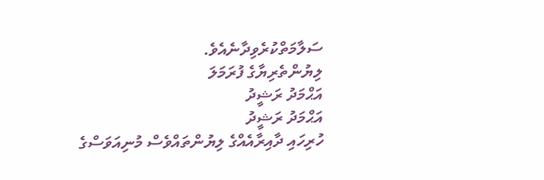ސަލާމަތްކުރެވިދާނެއެވެ.
ލިޔުންތެރިޔާގެ ފުރަމަލަ
އަޙްމަދު ރަޝީދު
އަޙްމަދު ރަޝީދު
ހުރިހައި ދާއިރާއެއްގެ ލިޔުންތައްވެސް މުނިއަވަސްގެ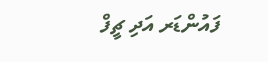ފައުންޑަރ އަދި ޗީފް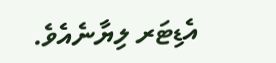އެޑިޓަރ ލިޔާނެއެވެ.